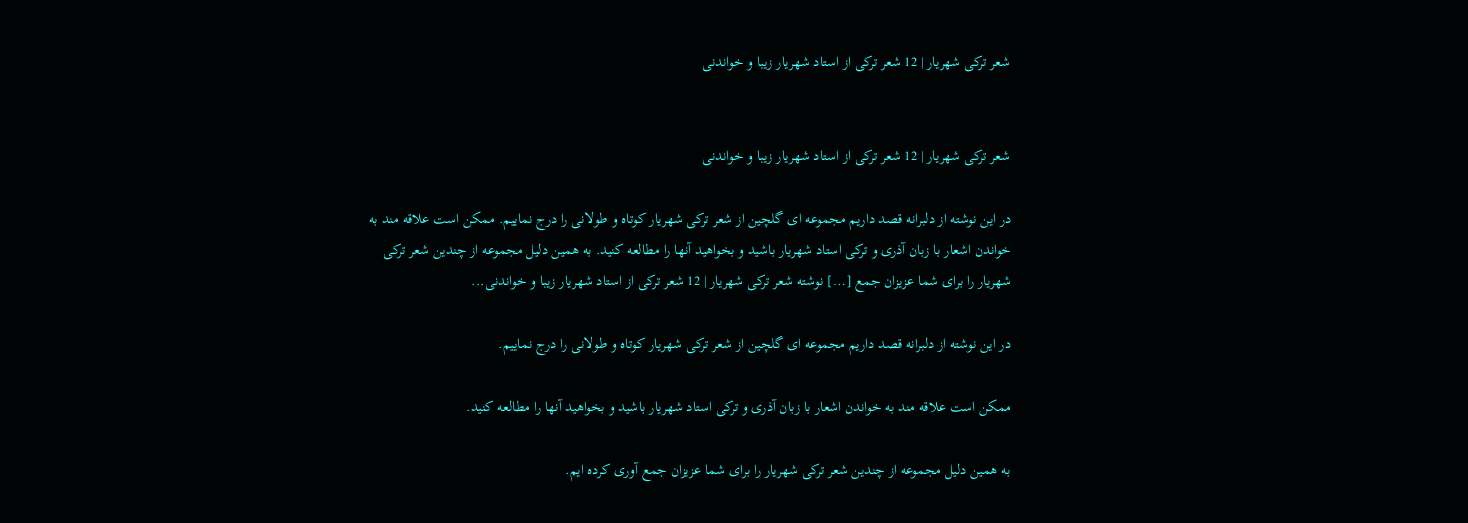شعر ترکی شهریار | 12 شعر ترکی از استاد شهریار زیبا و خواندنی


شعر ترکی شهریار | 12 شعر ترکی از استاد شهریار زیبا و خواندنی

در این نوشته از دلبرانه قصد داریم مجموعه ای گلچین از شعر ترکی شهریار کوتاه و طولانی را درج نماییم. ممکن است علاقه مند به خواندن اشعار با زبان آذری و ترکی استاد شهریار باشید و بخواهید آنها را مطالعه کنید. به همین دلیل مجموعه از چندین شعر ترکی شهریار را برای شما عزیزان جمع […] نوشته شعر ترکی شهریار | 12 شعر ترکی از استاد شهریار زیبا و خواندنی...

در این نوشته از دلبرانه قصد داریم مجموعه ای گلچین از شعر ترکی شهریار کوتاه و طولانی را درج نماییم.

ممکن است علاقه مند به خواندن اشعار با زبان آذری و ترکی استاد شهریار باشید و بخواهید آنها را مطالعه کنید.

به همین دلیل مجموعه از چندین شعر ترکی شهریار را برای شما عزیزان جمع آوری کرده ایم.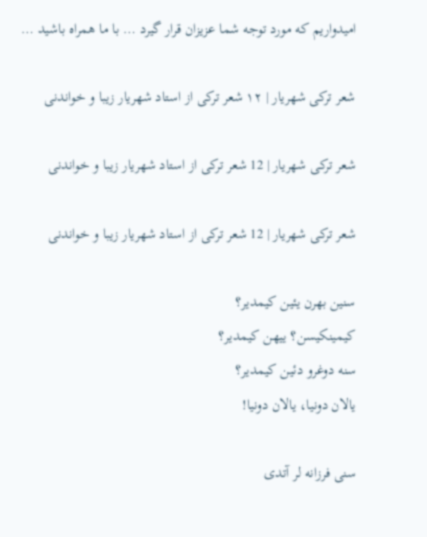امیدواریم که مورد توجه شما عزیزان قرار گیرد … با ما همراه باشید …

شعر ترکی شهریار | ۱۲ شعر ترکی از استاد شهریار زیبا و خواندنی

شعر ترکی شهریار | 12 شعر ترکی از استاد شهریار زیبا و خواندنی

شعر ترکی شهریار | 12 شعر ترکی از استاد شهریار زیبا و خواندنی

سنین بهرن یئین کیمدیر؟
کیمینکیسن؟ ییهن کیمدیر؟
سنه دوغرو دئین کیمدیر؟
یالان دونیا، یالان دونیا!

سنی فرزانه لر آتدی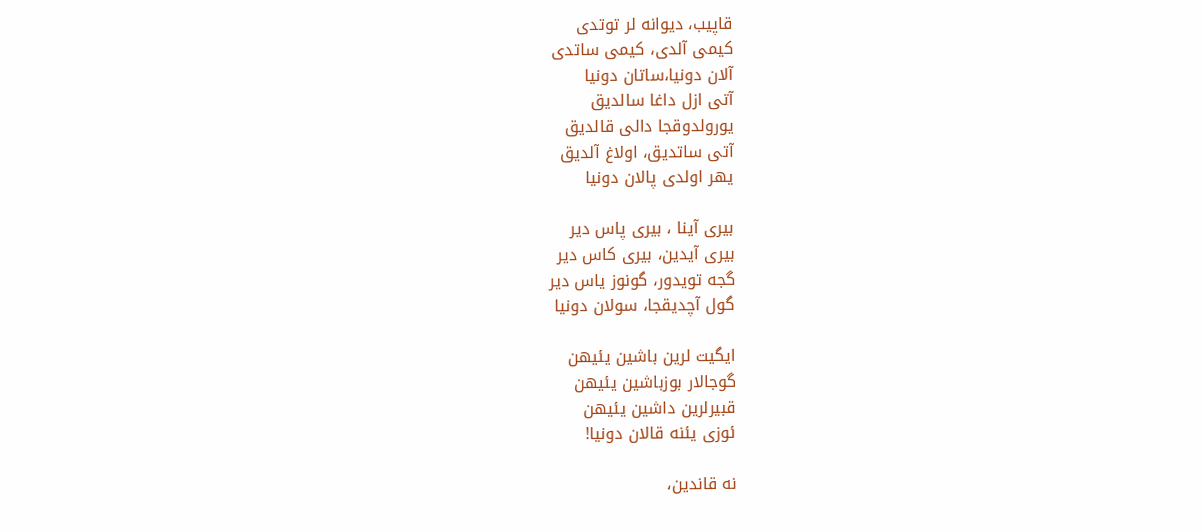قاپیب، دیوانه لر توتدی
کیمی آلدی، کیمی ساتدی
آلان دونیا،ساتان دونیا
آتی ازل داغا سالدیق
یورولدوقجا دالی قالدیق
آتی ساتدیق، اولاغ آلدیق
یهر اولدی پالان دونیا

بیری آینا ، بیری پاس دیر
بیری آیدین، بیری کاس دیر
گجه تویدور، گونوز یاس دیر
گول آچدیقجا، سولان دونیا

ایگیت لرین باشین یئیهن
گوجالار بوزباشین یئیهن
قبیرلرین داشین یئیهن
ئوزی یئنه قالان دونیا!

نه قاندین،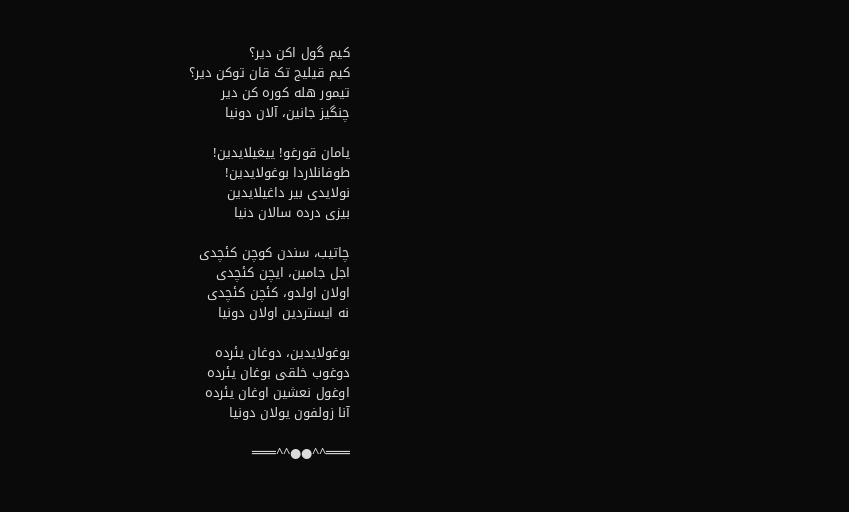کیم گول اکن دیر؟
کیم قیلیج تک قان توکن دیر؟
تیمور هله کوره کن دیر
چنگیز جانین، آلان دونیا

یامان قورغو! ییغیلایدین!
طوفانلاردا بوغولایدین!
نولایدی بیر داغیلایدین
بیزی درده سالان دنیا

چاتیب، سندن کوچن کئچدی
اجل جامین، ایچن کئچدی
اولان اولدو، کئچن کئچدی
نه ایستردین اولان دونیا

بوغولایدین، دوغان یئرده
دوغوب خلقی بوغان یئرده
اوغول نعشین اوغان یئرده
آنا زولفون یولان دونیا

═══^^●●^^═══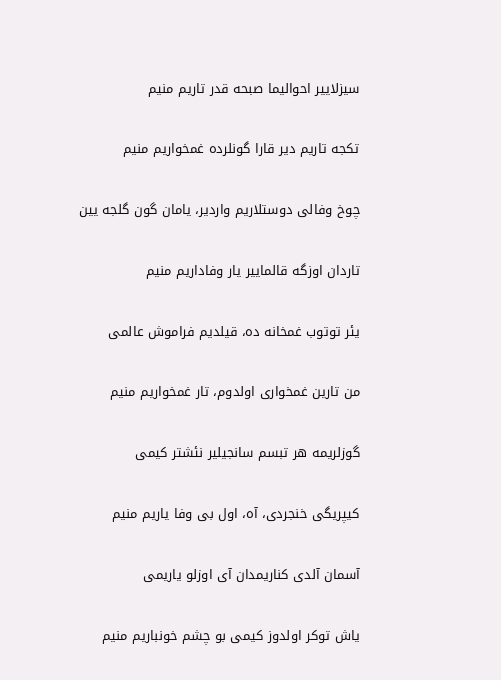سیزلاییر احوالیما صبحه قدر تاریم منیم

تکجه تاریم دیر قارا گونلرده غمخواریم منیم

چوخ وفالی دوستلاریم واردیر، یامان گون گلجه یین

تاردان اوزگه قالماییر یار وفاداریم منیم

یئر توتوب غمخانه ده، قیلدیم فراموش عالمی

من تارین غمخواری اولدوم، تار غمخواریم منیم

گوزلریمه هر تبسم سانجیلیر نئشتر کیمی

کیپریگی خنجردی، آه، اول بی وفا یاریم منیم

آسمان آلدی کناریمدان آی اوزلو یاریمی

یاش توکر اولدوز کیمی بو چشم خونباریم منیم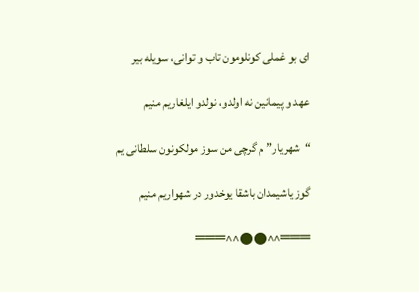ای بو غملی کونلومون تاب و توانی، سویله بیر

عهد و پیمانین نه اولدو، نولدو ایلغاریم منیم

“شهریار”م گرچی من سوز مولکونون سلطانی یم

گوز یاشیمدان باشقا یوخدور در شهواریم منیم

═══^^●●^^═══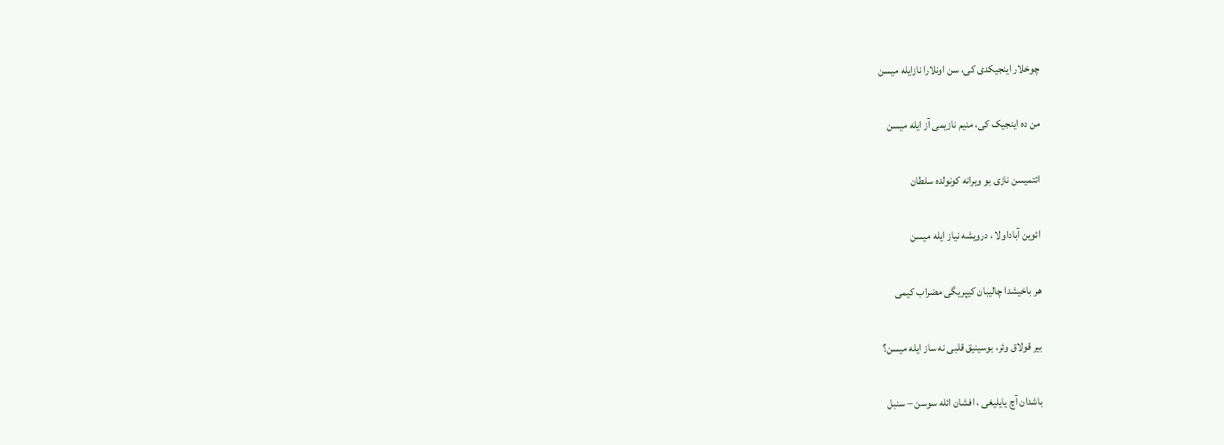چوخلار اینجیکدی کی، سن اونلارا نازایله میسن

من ده اینجیک کی، منیم نازیمی آز ایله میسن

ائتمیسن نازی بو ویرانه کونولده سلطان

ائوین آباداولا ، درویشه نیاز ایله میسن

هر باخیشدا چالیبان کیپریگی مضراب کیمی

بیر قولاق وئر، بوسینیق قلبی نه ساز ایله میسن؟

باشدان آچ یایلیغی ، افشان ائله سوسن – سنبل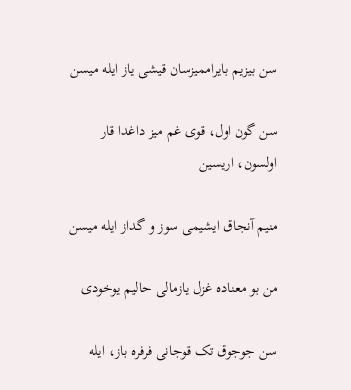سن بیزیم بایراممیزسان قیشی یاز ایله میسن

سن گون اول، قوی غم میز داغدا قار اولسون، اریسین

منیم آنجاق ایشیمی سوز و گداز ایله میسن

من بو معناده غزل یازمالی حالیم یوخودی

سن جوجوق تک قوجانی فرفره باز، ایله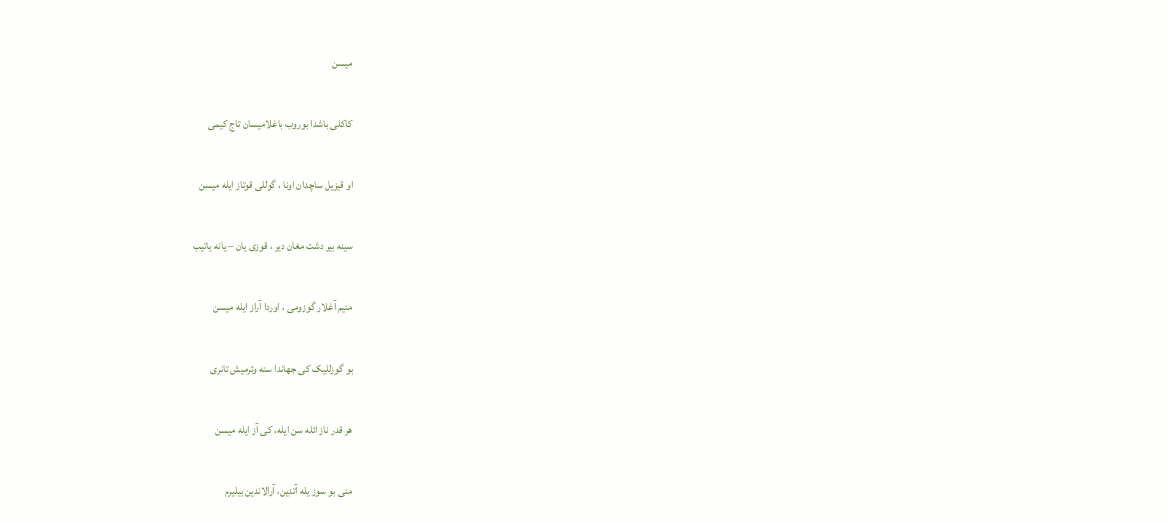میسن

کاکلی باشدا بوروب باغلامیسان تاج کیمی

او قیزیل ساچدان اونا ، گوللی قوتاز ایله میسن

سینه بیر دشت مغان دیر ، قوزی یان – یانه یاتیب

منیم آغلار گوزومی ، اوردا آراز ایله میسن

بو گوزللیک کی جهاندا سنه وئرمیش تانری

هر قدر ناز ائله سن ایله، کی آز ایله میسن

منی بو سوز یله آتدین، آرالاندین بیلیرم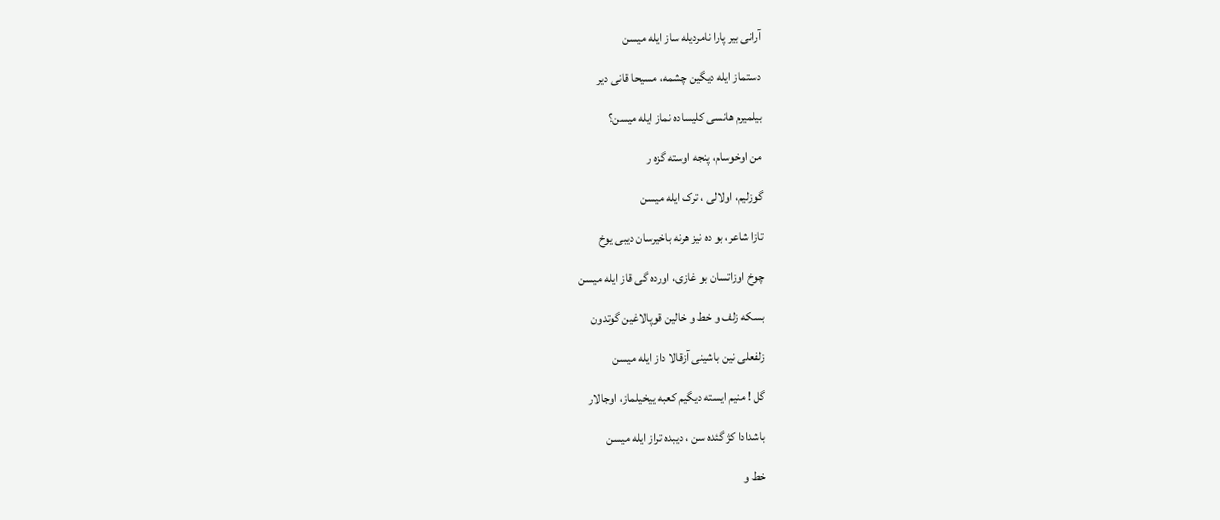آرانی بیر پارا نامردیله ساز ایله میسن

دستماز ایله دیگین چشمه، مسیحا قانی دیر

بیلمیرم هانسی کلیساده نماز ایله میسن؟

من اوخوسام، پنجه اوسته گزه ر

گوزلیم، اولالی ، ترک ایله میسن

تازا شاعر، بو ده نیز هرنه باخیرسان دیبی یوخ

چوخ اوزاتسان بو غازی، اورده گی قاز ایله میسن

بسکه زلف و خط و خالین قوپالاغین گوتدون

زلفعلی نین باشینی آزقالا داز ایله میسن

گل ! منیم ایسته دیگیم کعبه ییخیلماز، اوجالار

باشدادا کژ گئده سن ، دیبده تراز ایله میسن

خط و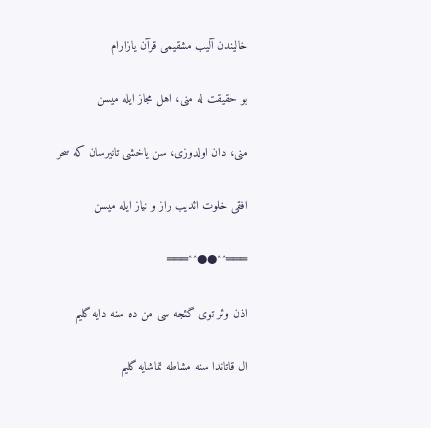خالیندن آلیب مشقیمی قرآن یازارام

بو حقیقت له منی، اهل مجاز ایله میسن

منی، دان اولدوزی، سن یاخشی تانیرسان که سحر

افقی خلوت ائدیب راز و نیاز ایله میسن

═══^^●●^^═══

اذن وئر توی گئجه سی من ده سنه دایه گلیم

ال قاتاندا سنه مشاطه تماشایه گلیم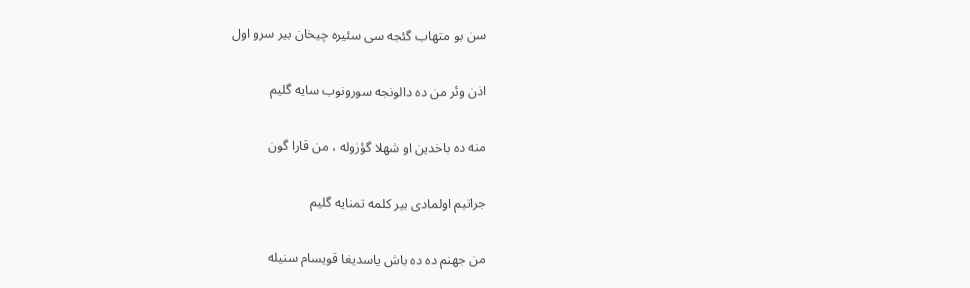سن بو متهاب گئجه سی سئیره چیخان بیر سرو اول

اذن وئر من ده دالونجه سورونوب سایه گلیم

منه ده باخدین او شهلا گؤزوله ، من قارا گون

جراتیم اولمادی بیر کلمه تمنایه گلیم

من جهنم ده ده باش یاسدیغا قویسام سنیله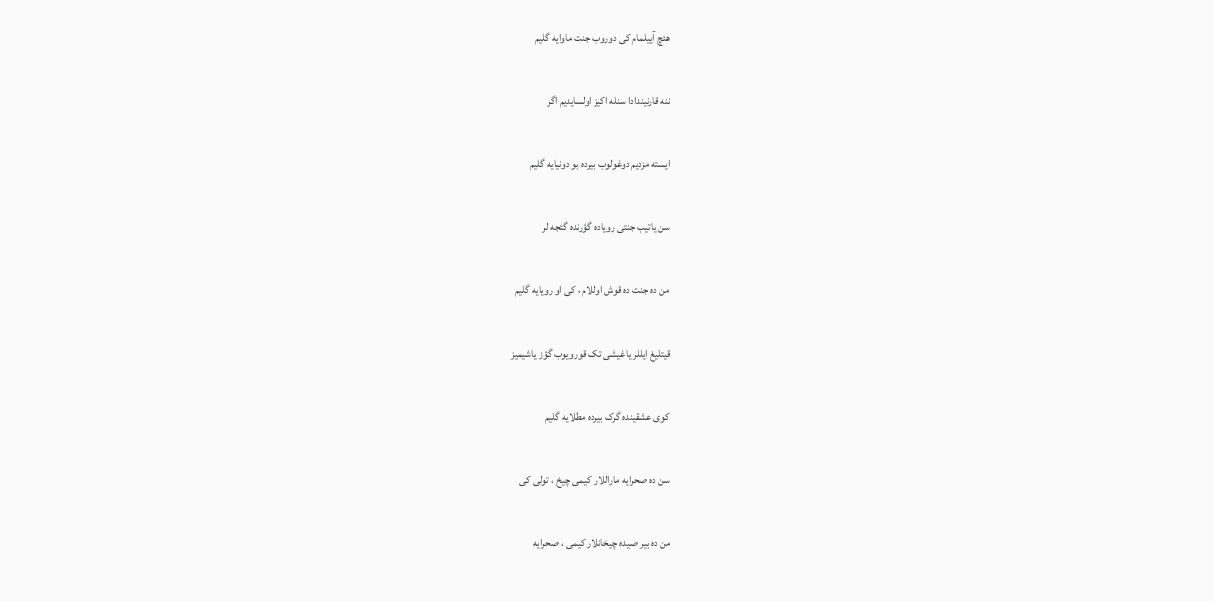هئچ آییلمام کی دوروب جنت ماوایه گلیم

ننه قارنیندادا سنله اکیز اولسایدیم اگر

ایسته مزدیم دوغولوب بیرده بو دونیایه گلیم

سن یاتیب جنتی رویاده گؤرنده گئجه لر

من ده جنت ده قوش اوللام ، کی او رویایه گلیم

قیتلیغ ایللر یاغیشی تک قورویوب گؤز یاشیمیز

کوی عشقینده گرک بیرده مطلایه گلیم

سن ده صحرایه ماراللار کیمی چیخ ، تولی کی

من ده بیر صیده چیخانلار کیمی ، صحرایه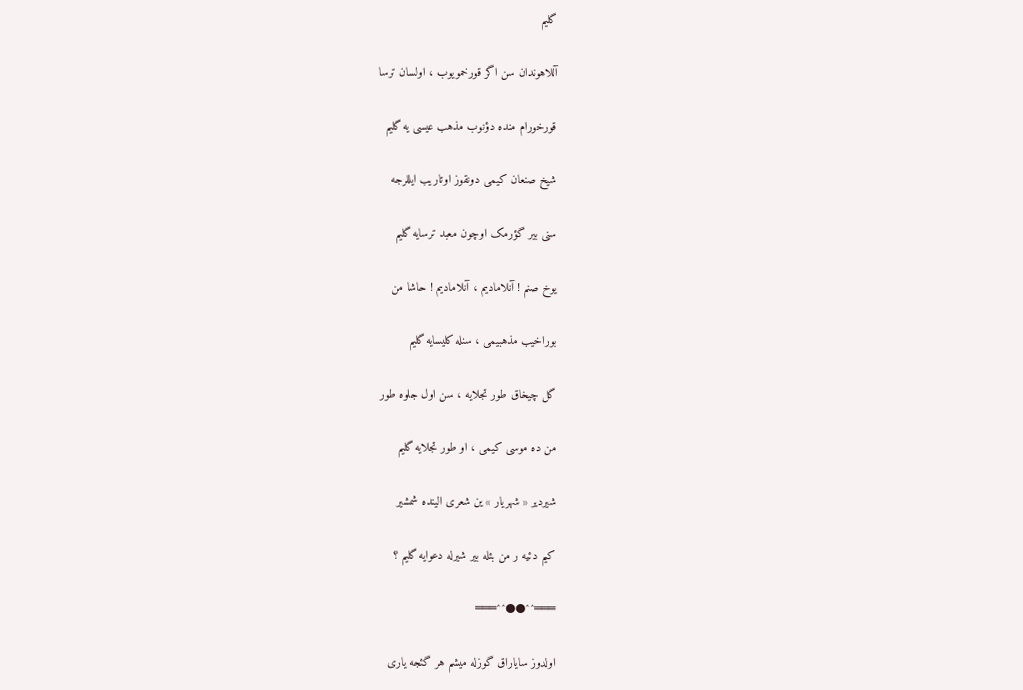گلیم

آللاهوندان سن اگر قورخمویوب ، اولسان ترسا

قورخورام منده دؤنوب مذهب عیسی یه گلیم

شیخ صنعان کیمی دونقوز اوتاریب ایللرجه

سنی بیر گؤرمک اوچون معبد ترسایه گلیم

یوخ صنم ! آنلامادیم ، آنلامادیم ! حاشا من

بوراخیب مذهبیمی ، سنله کلیسایه گلیم

گل چیخاق طور تجلایه ، سن اول جلوه طور

من ده موسی کیمی ، او طور تجلایه گلیم

شیردیر « شهریار » ین شعری الینده شمشیر

کیم دئیه ر من بئله بیر شیرله دعوایه گلیم ؟

═══^^●●^^═══

اولدوز سایاراق گوزله میشم هر گئجه یاری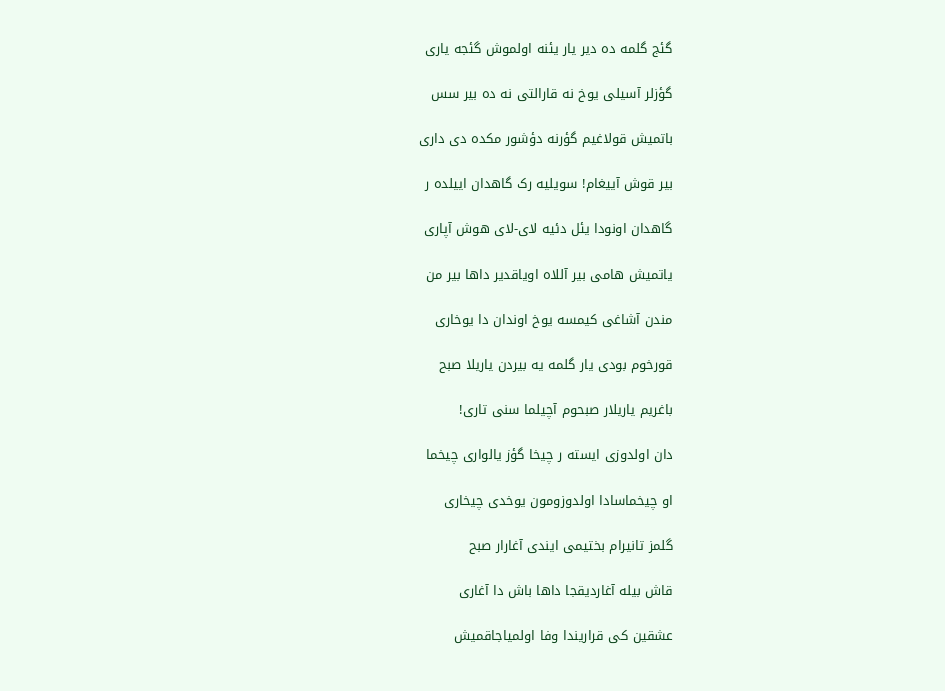گئج گلمه ده دیر یار یئنه اولموش گئجه یاری

گؤزلر آسیلی یوخ نه قارالتی نه ده بیر سس

باتمیش قولاغیم گؤرنه دؤشور مکده دی داری

بیر قوش آییغام! سویلیه رک گاهدان اییلده ر

گاهدان اونودا یئل دئیه لای-لای هوش آپاری

یاتمیش هامی بیر آللاه اویاقدیر داها بیر من

مندن آشاغی کیمسه یوخ اوندان دا یوخاری

قورخوم بودی یار گلمه یه بیردن یاریلا صبح

باغریم یاریلار صبحوم آچیلما سنی تاری!

دان اولدوزی ایسته ر چیخا گؤز یالواری چیخما

او چیخماسادا اولدوزومون یوخدی چیخاری

گلمز تانیرام بختیمی ایندی آغارار صبح

قاش بیله آغاردیقجا داها باش دا آغاری

عشقین کی قراریندا وفا اولمیاجاقمیش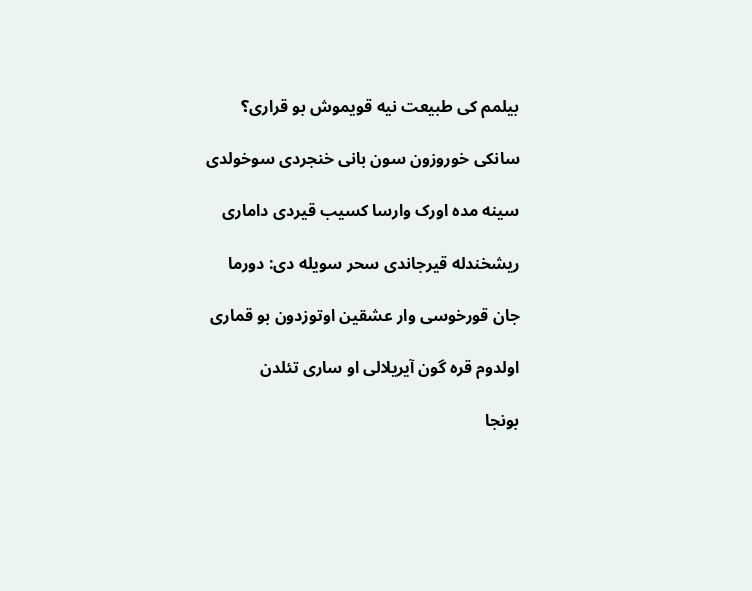بیلمم کی طبیعت نیه قویموش بو قراری؟

سانکی خوروزون سون بانی خنجردی سوخولدی

سینه مده اورک وارسا کسیب قیردی داماری

ریشخندله قیرجاندی سحر سویله دی: دورما

جان قورخوسی وار عشقین اوتوزدون بو قماری

اولدوم قره گون آیریلالی او ساری تئلدن

بونجا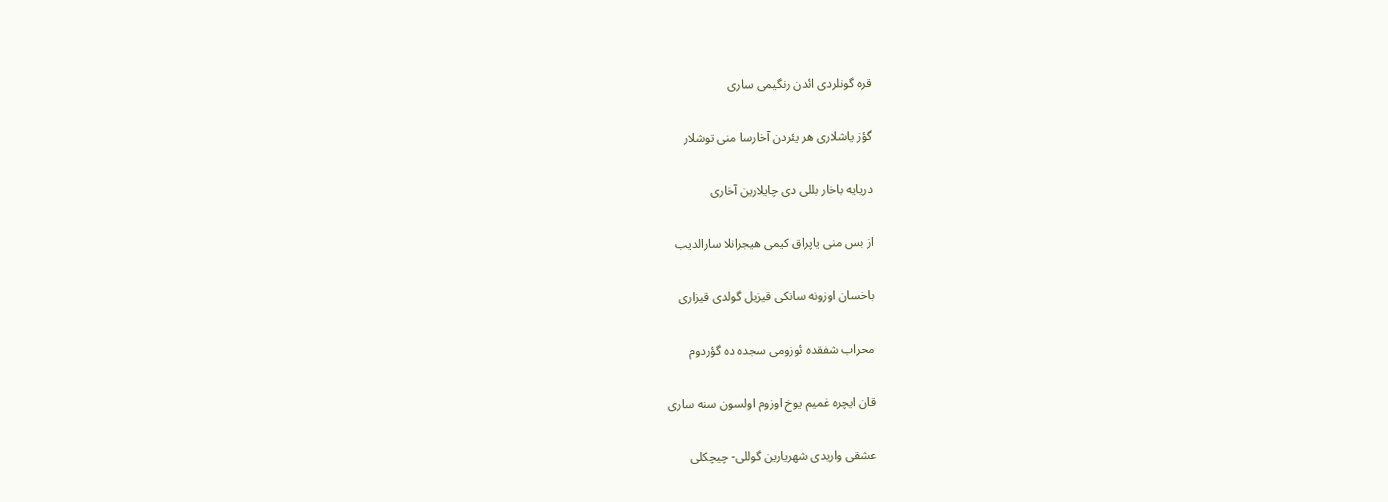قره گونلردی ائدن رنگیمی ساری

گؤز یاشلاری هر یئردن آخارسا منی توشلار

دریایه باخار بللی دی چایلارین آخاری

از بس منی یاپراق کیمی هیجرانلا سارالدیب

باخسان اوزونه سانکی قیزیل گولدی قیزاری

محراب شفقده ئوزومی سجده ده گؤردوم

قان ایچره غمیم یوخ اوزوم اولسون سنه ساری

عشقی واریدی شهریارین گوللی- چیچکلی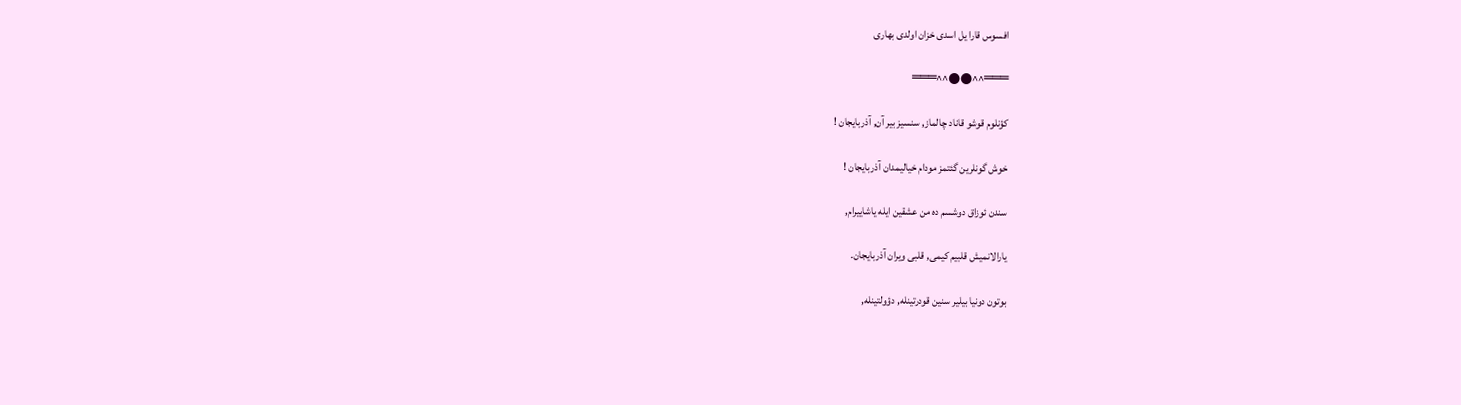افسوس قارا یل اسدی خزان اولدی بهاری

═══^^●●^^═══

کؤنلوم قوشو قاناد چالماز, سنسیز بیر آن, آذربایجان !

خوش گونلرین گئتمز مودام خیالیمدان آذربایجان !

سندن ئوزاق دوشسم ده من عشقین ایله یاشاییرام,

یارالانمیش قلبیم کیمی, قلبی ویران آذربایجان.

بوتون دونیا بیلیر سنین قودرتینله, دؤولتینله,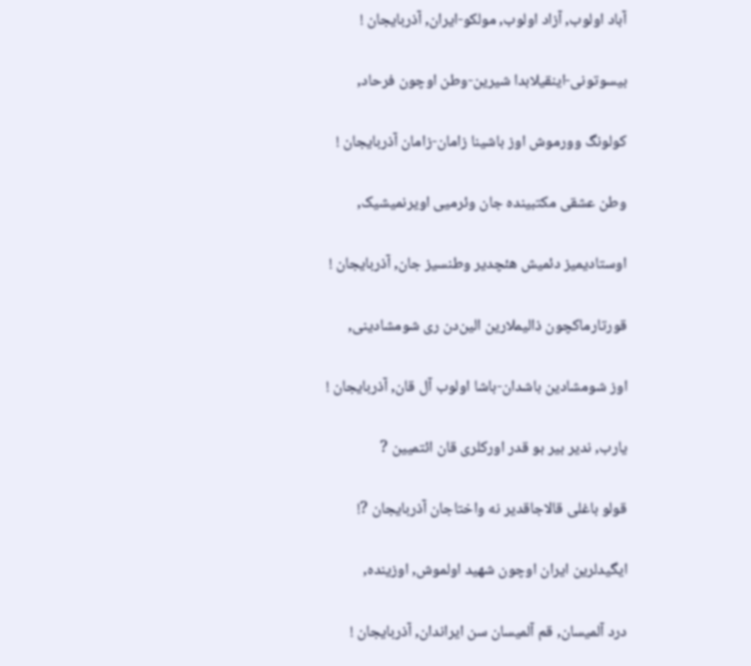آباد اولوب, آزاد اولوب, مولکو-ایران, آذربایجان !

بیسوتونی-اینقیلابدا شیرین-وطن اوچون فرحاد,

کولونگ وورموش اوز باشینا زامان-زامان آذربایجان !

وطن عشقی مکتبینده جان وئرمیی اویرنمیشیک,

اوستادیمیز دئمیش هئچدیر وطنسیز جان, آذربایجان !

قورتارماکچون ذالیملارین الین‌دن ری شومشادینی,

اوز شومشادین باشدان-باشا اولوب آل قان, آذربایجان !

یارب, ندیر بیر بو قدر اورکلری قان ائتمیین ?

قولو باغلی قالاجاقدیر نه واختاجان آذربایجان ?!

ایگیدلرین ایران اوچون شهید اولموش, اوزینده,

درد آلمیسان, قم آلمیسان سن ایراندان, آذربایجان !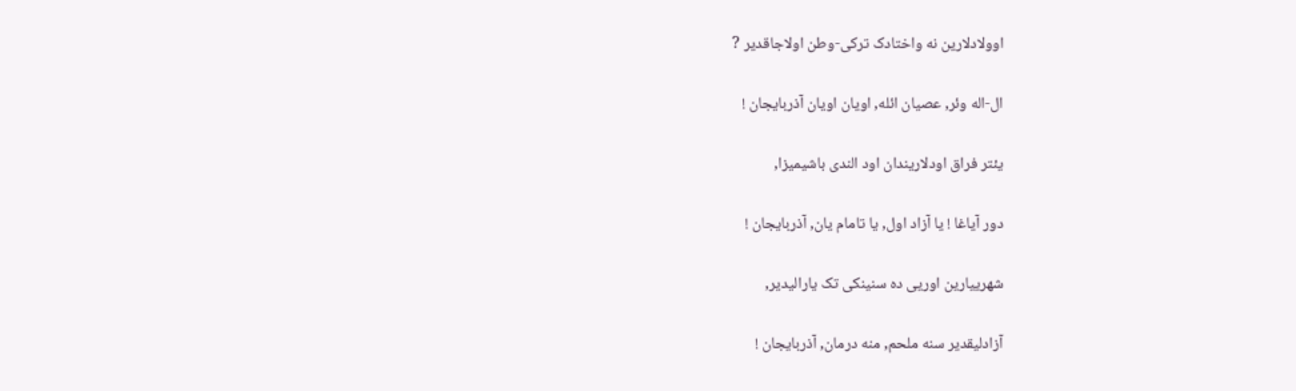اوولادلارین نه واختادک ترکی-وطن اولاجاقدیر ?

ال-اله وئر, عصیان ائله, اویان اویان آذربایجان !

یئتر فراق اودلاریندان اود الندی باشیمیزا,

دور آیاغا ! یا آزاد اول, یا تامام یان, آذربایجان !

شهرییارین اوریی ده سنینکی تک یارالیدیر,

آزادلیقدیر سنه ملحم, منه درمان, آذربایجان !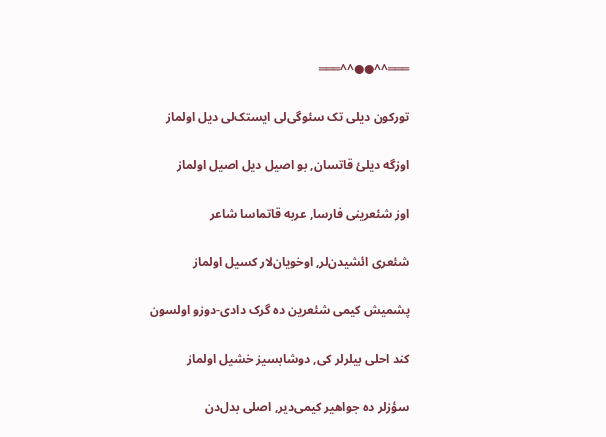═══^^●●^^═══

تورکون دیلی تک سئوگی‌لی ایستک‌لی دیل اولماز

اوزگه دیلئ قاتسان, بو اصیل دیل اصیل اولماز

اوز شئعرینی فارسا, عربه قاتماسا شاعر

شئعری ائشیدن‌لر, اوخویان‌لار کسیل اولماز

پشمیش کیمی شئعرین ده گرک دادی-دوزو اولسون

کند احلی بیلر‌لر کی, دوشابسیز خشیل اولماز

سؤز‌لر ده جواهیر کیمی‌دیر, اصلی بدل‌دن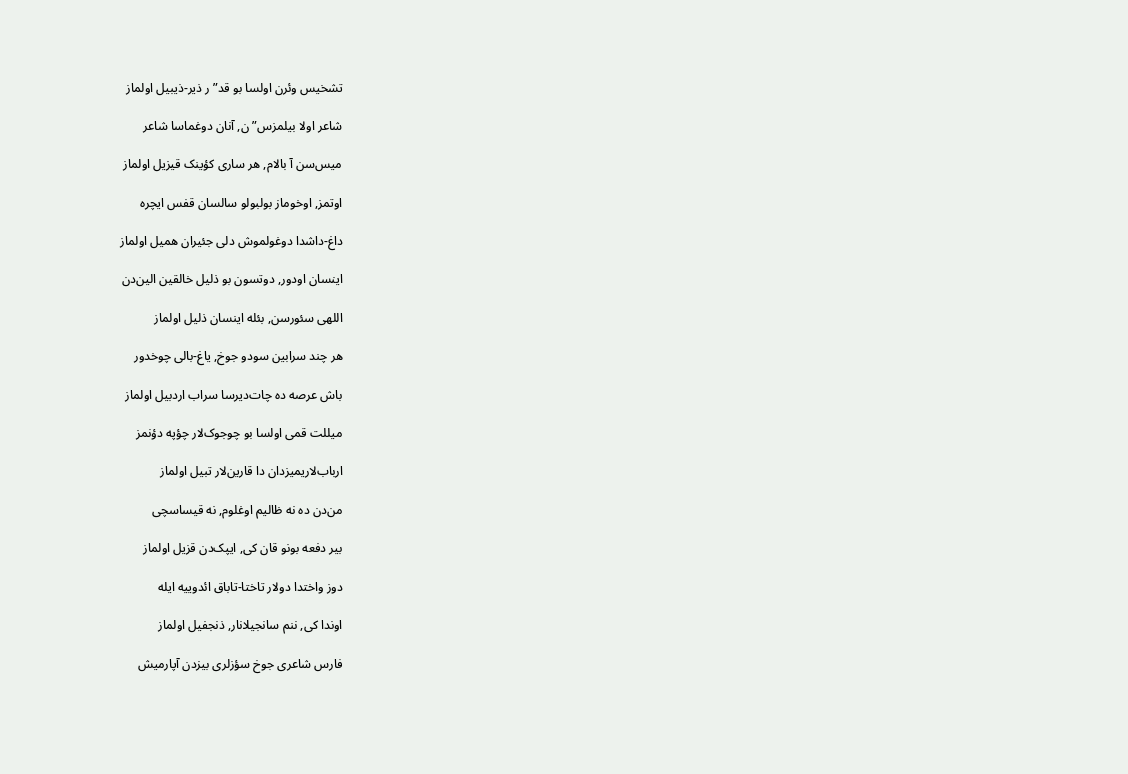تشخیس وئرن اولسا بو قد”ر ذیر-ذیبیل اولماز

شاعر اولا بیلمزس”ن, آنان دوغماسا شاعر

میس‌سن آ بالام, هر ساری کؤینک قیزیل اولماز

اوتمز, اوخوماز بولبولو سالسان قفس ایچره

داغ-داشدا دوغولموش دلی جئیران همیل اولماز

اینسان اودور, دوتسون بو ذلیل خالقین الین‌دن

اللهی سئور‌سن, بئله اینسان ذلیل اولماز

هر چند سرابین سودو جوخ, یاغ-بالی چوخدور

باش عرصه ده چات‌دیرسا سراب اردبیل اولماز

میللت قمی اولسا بو چوجوک‌لار چؤپه دؤنمز

ارباب‌لاریمیز‌دان دا قارین‌لار تبیل اولماز

من‌دن ده نه ظالیم اوغلوم, نه قیساسچی

بیر دفعه بونو قان کی, ایپک‌دن قزیل اولماز

دوز واختدا دولار تاختا-تاباق ائدوییه ایله

اوندا کی, ننم سانجیلانار, ذنجفیل اولماز

فارس شاعری جوخ سؤز‌لری بیز‌دن آپارمیش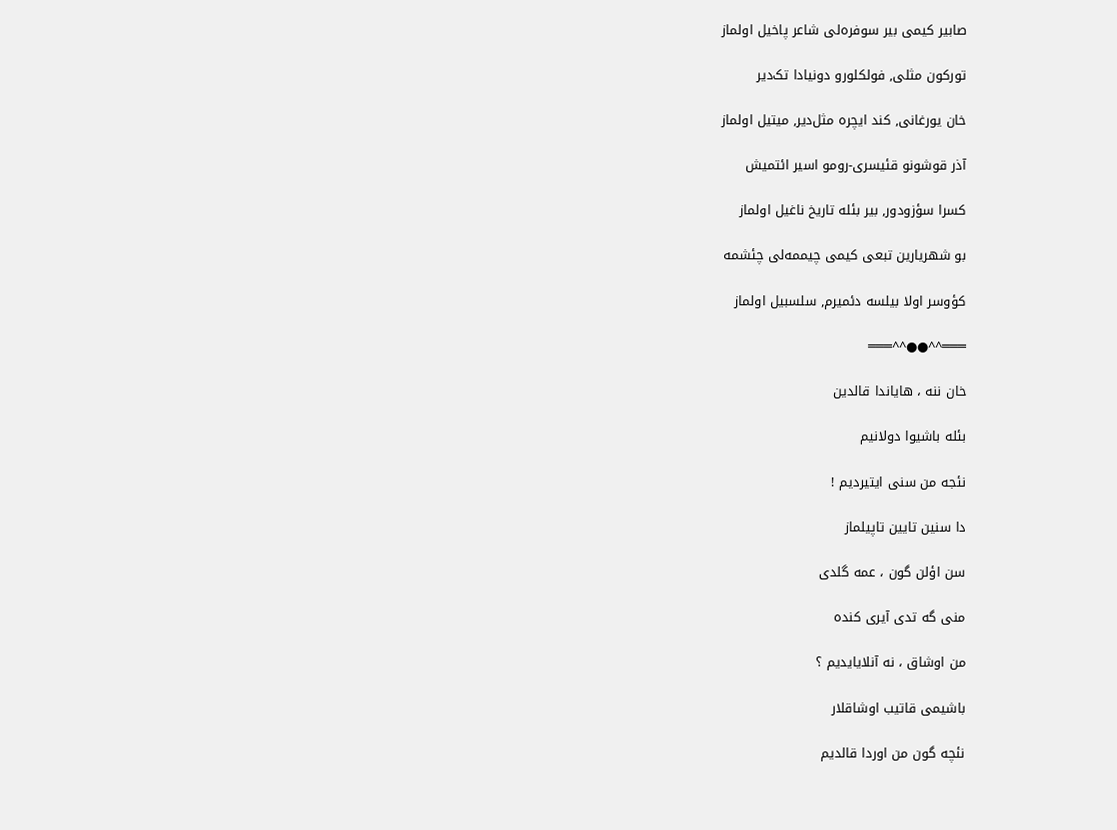صابیر کیمی بیر سوفره‌لی شاعر پاخیل اولماز

تورکون مثلی, فولکلورو دونیادا تک‌دیر

خان یورغانی, کند ایچره مثل‌دیر, میتیل اولماز

آذر قوشونو قئیسری-رومو اسیر ائتمیش

کسرا سؤزودور, بیر بئله تاریخ ناغیل اولماز

بو شهریارین تبعی کیمی چیممه‌لی چئشمه

کؤوسر اولا بیلسه دئمیرم, سلسبیل اولماز

═══^^●●^^═══

خان ننه ، هایاندا قالدین

بئله باشیوا دولانیم

نئجه من سنی ایتیردیم !

دا سنین تایین تاپیلماز

سن اؤلن گون ، عمه گلدی

منی گه تدی آیری کنده

من اوشاق ، نه آنلایایدیم ؟

باشیمی قاتیب اوشاقلار

نئچه گون من اوردا قالدیم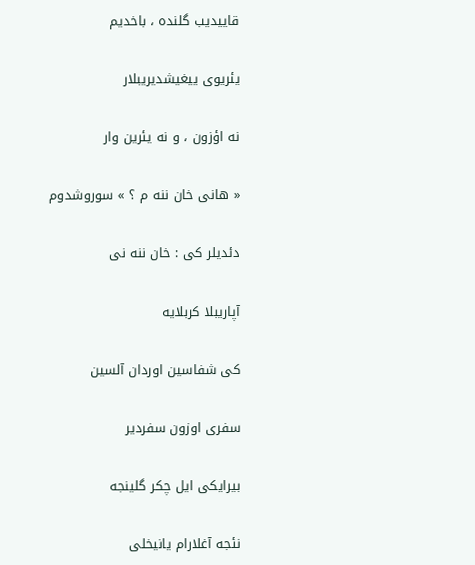قاییدیب گلنده ، باخدیم

یئریوی ییغیشدیریبلار

نه اؤزون ، و نه یئرین وار

« هانی خان ننه م ؟ » سوروشدوم

دئدیلر کی : خان ننه نی

آپاریبلا کربلایه

کی شفاسین اوردان آلسین

سفری اوزون سفردیر

بیرایکی ایل چکر گلینجه

نئجه آغلارام یانیخلی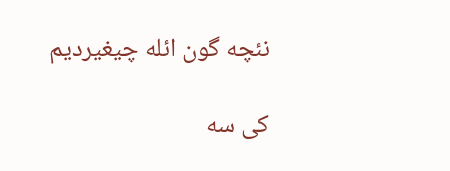نئچه گون ائله چیغیردیم

کی سه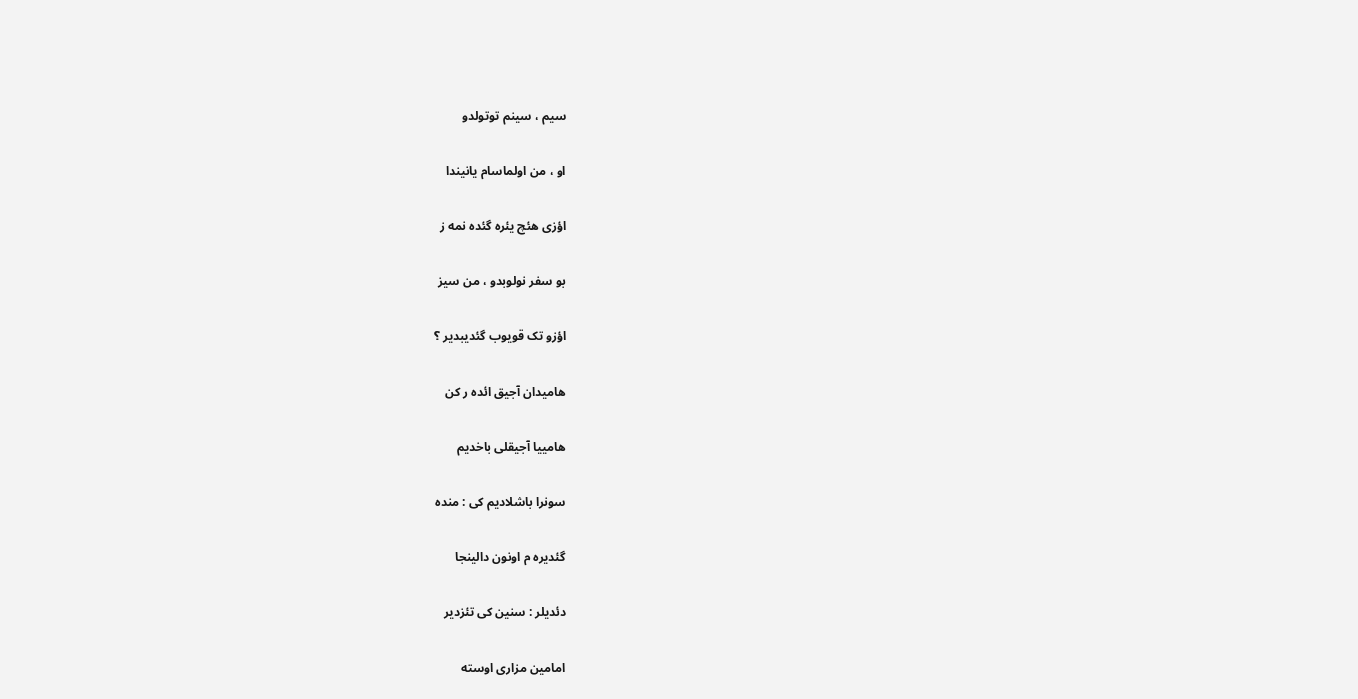سیم ، سینم توتولدو

او ، من اولماسام یانیندا

اؤزی هئچ یئره گئده نمه ز

بو سفر نولوبدو ، من سیز

اؤزو تک قویوب گئدیبدیر ؟

هامیدان آجیق ائده ر کن

هامییا آجیقلی باخدیم

سونرا باشلادیم کی : منده

گئدیره م اونون دالینجا

دئدیلر : سنین کی تئزدیر

امامین مزاری اوسته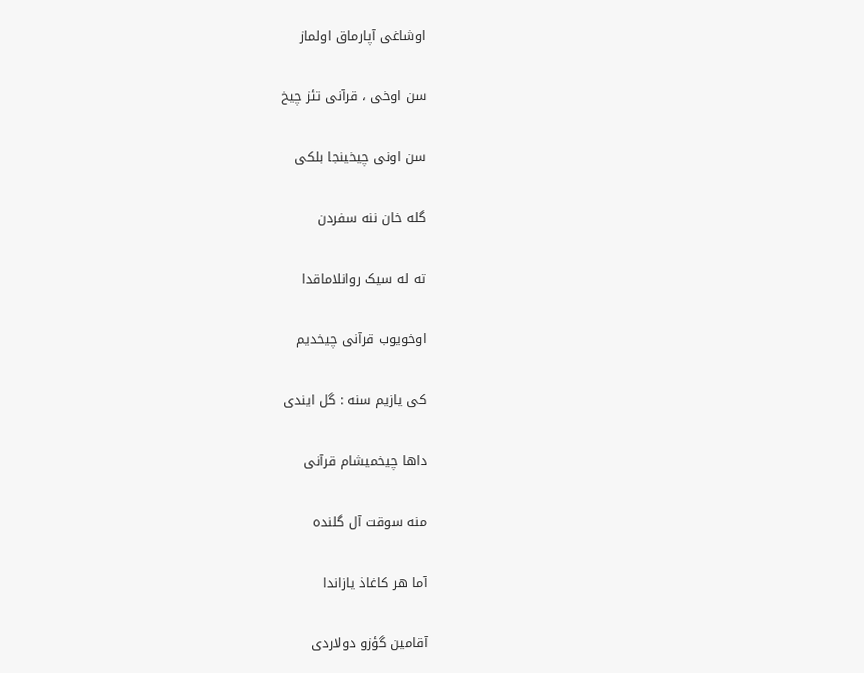اوشاغی آپارماق اولماز

سن اوخی ، قرآنی تئز چیخ

سن اونی چیخینجا بلکی

گله خان ننه سفردن

ته له سیک روانلاماقدا

اوخویوب قرآنی چیخدیم

کی یازیم سنه : گل ایندی

داها چیخمیشام قرآنی

منه سوقت آل گلنده

آما هر کاغاذ یازاندا

آقامین گؤزو دولاردی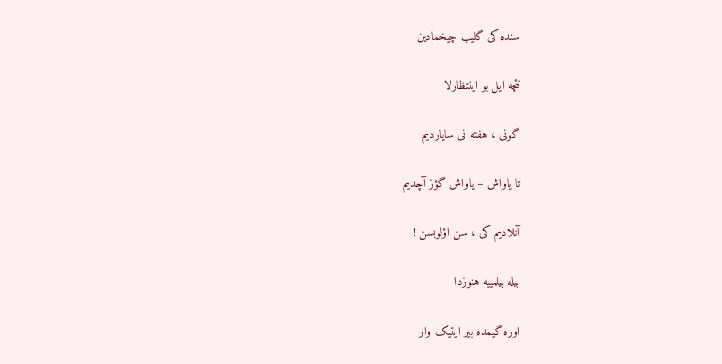سنده کی گلیب چیخمادین

نئچه ایل بو اینتظارلا

گونی ، هفته نی سایاردیم

تا یاواش – یاواش گؤز آچدیم

آنلادیم کی ، سن اؤلوبسن !

بیله بیلمییه هنوزدا

اوره گیمده بیر ایتیک وار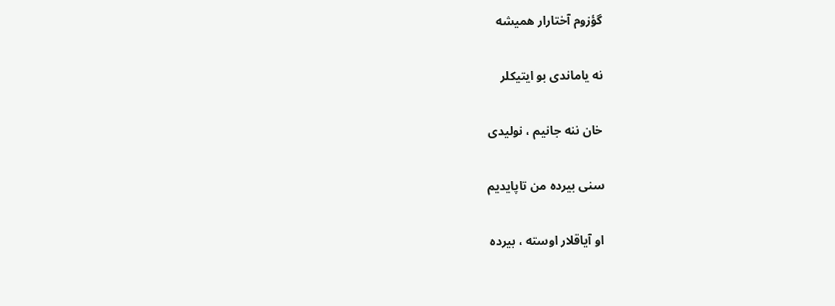گؤزوم آختارار همیشه

نه یاماندی بو ایتیکلر

خان ننه جانیم ، نولیدی

سنی بیرده من تاپایدیم

او آیاقلار اوسته ، بیرده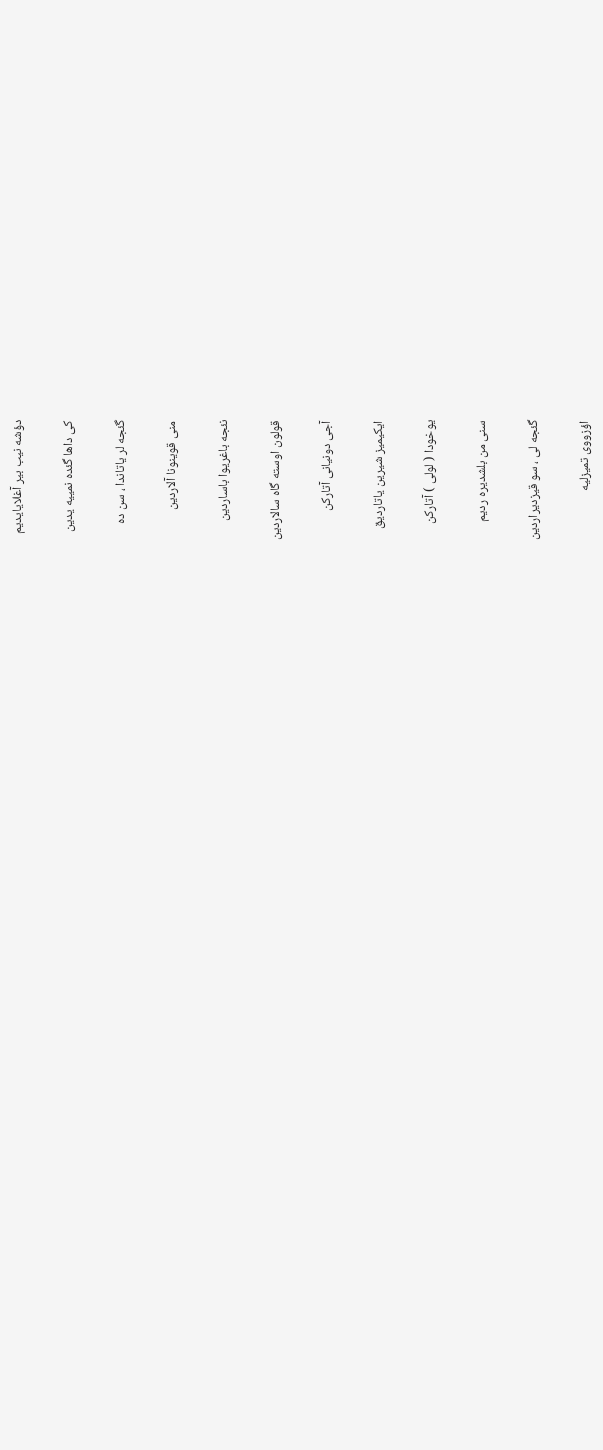دؤشه نیب بیر آغلایایدیم

کی داها گئده نمییه یدین

گئجه لر یاتاندا ، سن ده

منی قوینونا آلاردین

نئجه باغریوا باساردین

قولون اوسته گاه سالاردین

آجی دونیانی آتارکن

ایکیمیز شیرین یاتاردیق

یوخودا ( لولی ) آتارکن

سنی من بلشدیره ردیم

گئجه لی ، سو قیزدیراردین

اؤزووی تمیزلیه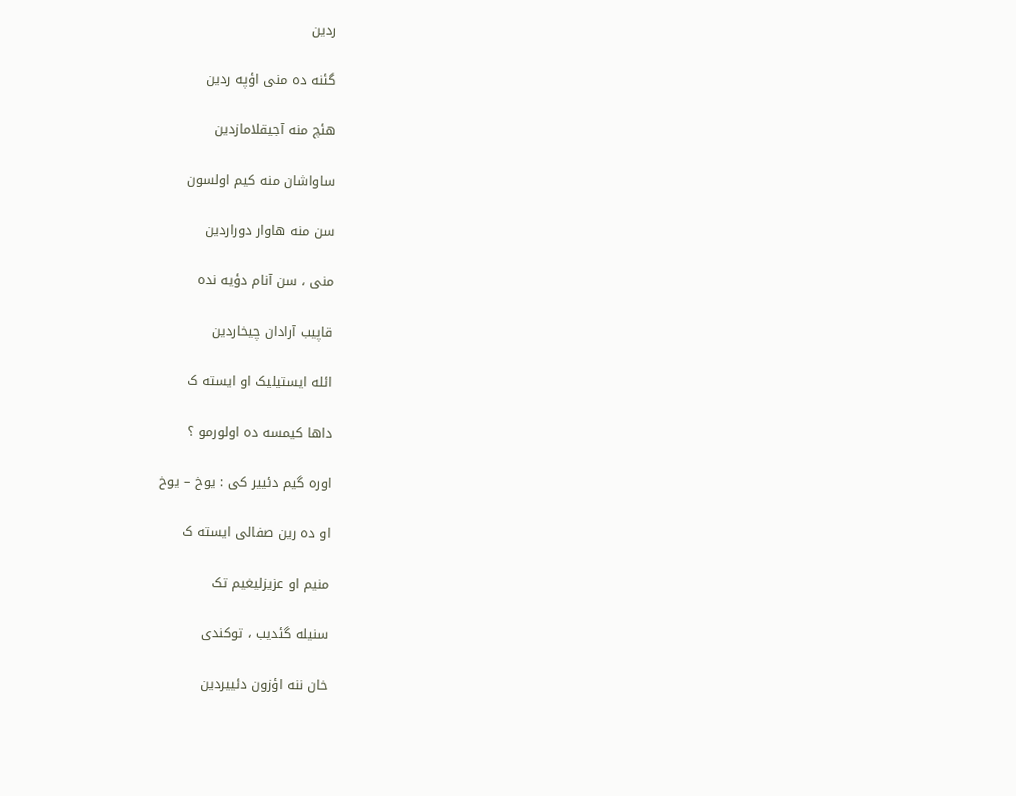ردین

گئنه ده منی اؤپه ردین

هئچ منه آجیقلامازدین

ساواشان منه کیم اولسون

سن منه هاوار دوراردین

منی ، سن آنام دؤیه نده

قاپیب آرادان چیخاردین

ائله ایستیلیک او ایسته ک

داها کیمسه ده اولورمو ؟

اوره گیم دئییر کی : یوخ – یوخ

او ده رین صفالی ایسته ک

منیم او عزیزلیغیم تک

سنیله گئدیب ، توکندی

خان ننه اؤزون دئییردین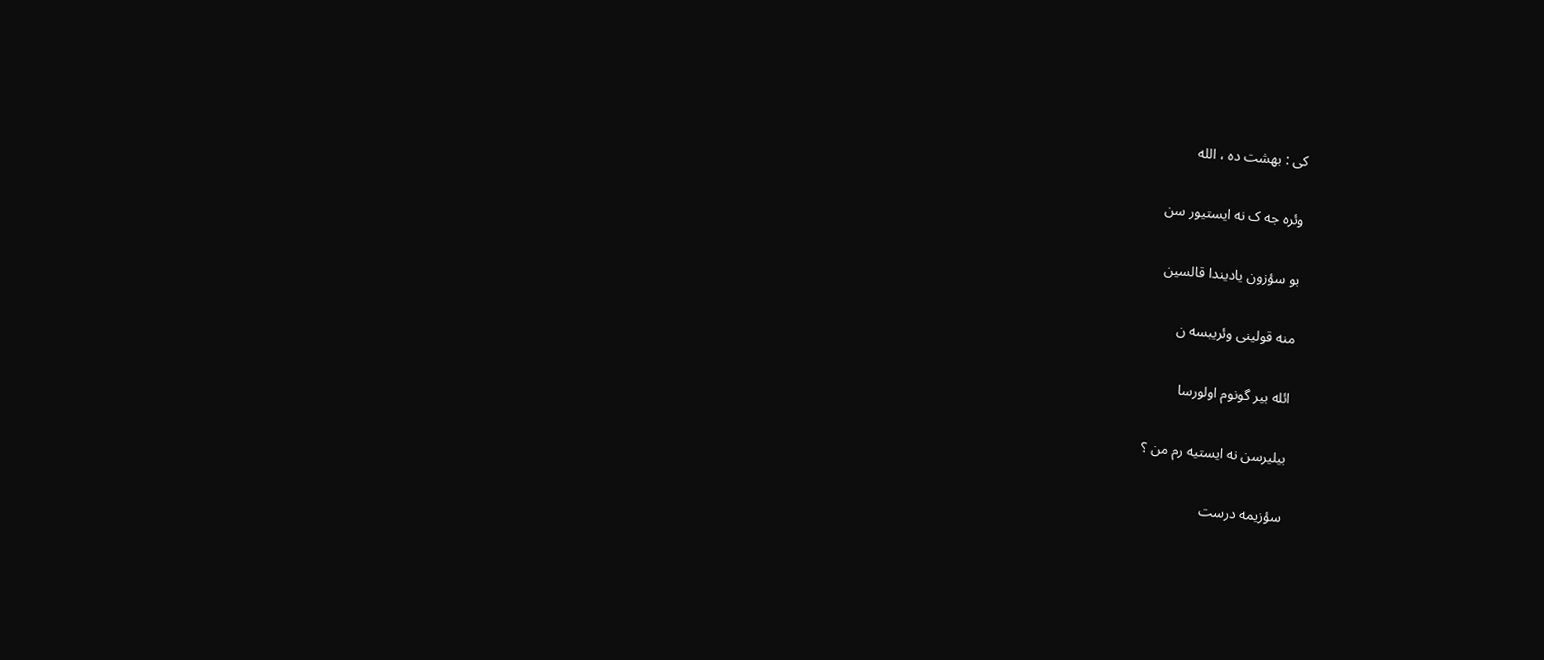کی : بهشت ده ، الله

وئره جه ک نه ایستیور سن

بو سؤزون یادیندا قالسین

منه قولینی وئریبسه ن

ائله بیر گونوم اولورسا

بیلیرسن نه ایستیه رم من ؟

سؤزیمه درست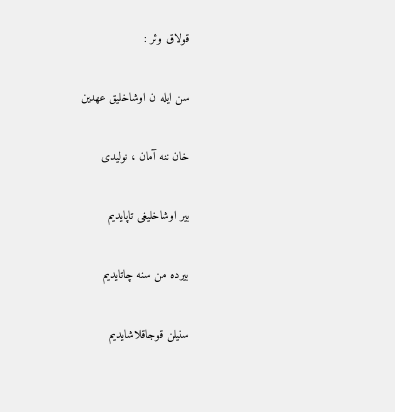قولاق وئر :

سن ایله ن اوشاخلیق عهدین

خان ننه آمان ، نولیدی

بیر اوشاخلیغی تاپایدیم

بیرده من سنه چاتایدیم

سنیلن قوجاقلاشایدیم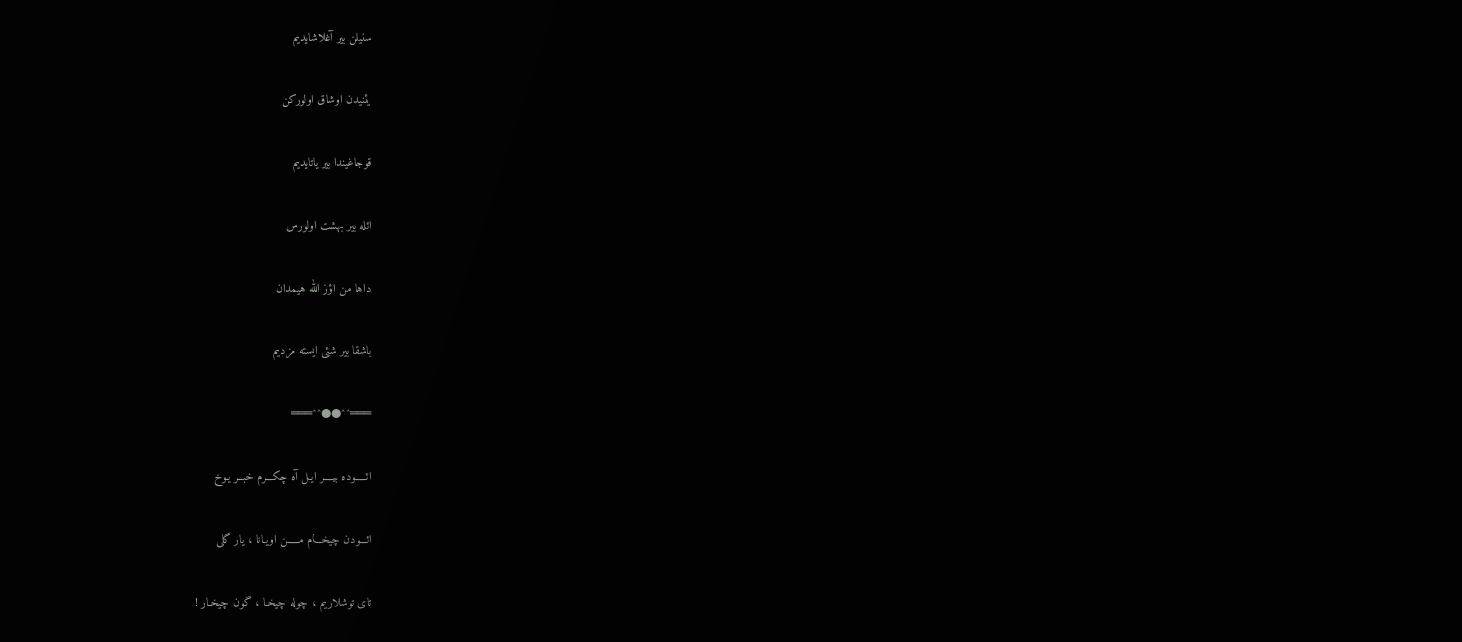سنیلن بیر آغلاشایدیم

یئنیدن اوشاق اولورکن

قوجاغیندا بیر یاتایدیم

ائله بیر بهشت اولورس

داها من اؤز الله هیمدان

باشقا بیر شئی ایسته مزدیم

═══^^●●^^═══

ائـــــوده بیــــر ایـل آه چکـــرم خبــر یـوخ

ائـــودن چیخـــام مـــــن اویـانا ، یار گلی

تای توشلاریم ، چوله چیخـا ، گون چیخـار !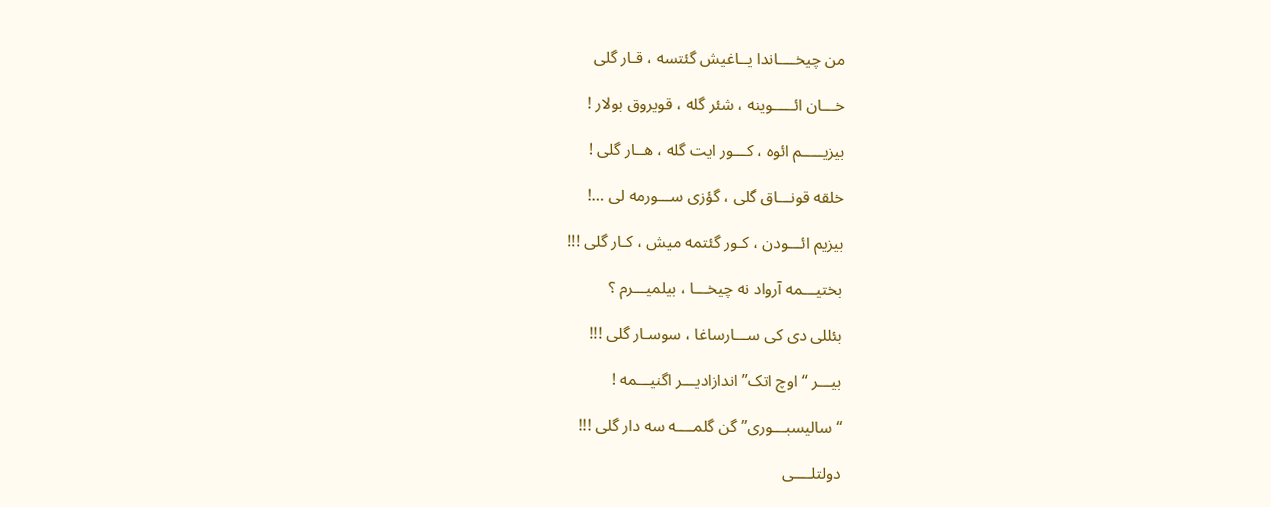من چیخــــاندا یــاغیش گئتسه ، قـار گلی

خـــان ائـــــوینه ، شئر گله ، قویروق بولار !

بیزیـــــم ائوه ، کـــور ایت گله ، هــار گلی !

خلقه قونـــاق گلی ، گؤزی ســـورمه لی …!

بیزیم ائـــودن ، کـور گئتمه میش ، کـار گلی !!!

بختیـــمه آرواد نه چیخـــا ، بیلمیـــرم ؟

بئللی دی کی ســـارساغا ، سوسـار گلی !!!

بیـــر “اوچ اتک” اندازادیـــر اگنیـــمه !

“سالیسبـــوری” گن گلمــــه سه دار گلی !!!

دولتلــــی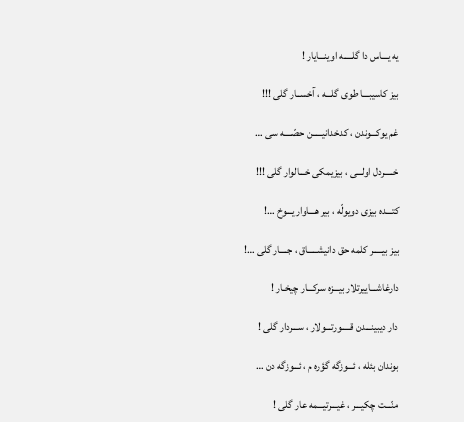یه یـــاس دا گلـــــه اوینـــایار !

بیز کاسیبـــا طوی گلـــه ، آخســار گلی !!!

غم یوکـــوندن ، کدخدانیـــــن حصّــــه سی …

خـــــردل اولـــی ، بیزیمکی خـــالوار گلی !!!

کتـــده بیزی دویولّه ، بیر هـــاوار یـــوخ …!

بیز بیـــــر کلمه حق دانیشـــــاق ، جــــار گلی …!

دارغاشـــاییرتلار بیـــزه سرکـــار چیخـار !

دار دیبینـــدن قـــــورتـــولار ، ســـردار گلی !

بوندان بئله ، ئـــوزگه گؤره م ، ئـــوزگه دن …

منّـــت چکیـــر ، غیـــرتیـــمه عار گلی !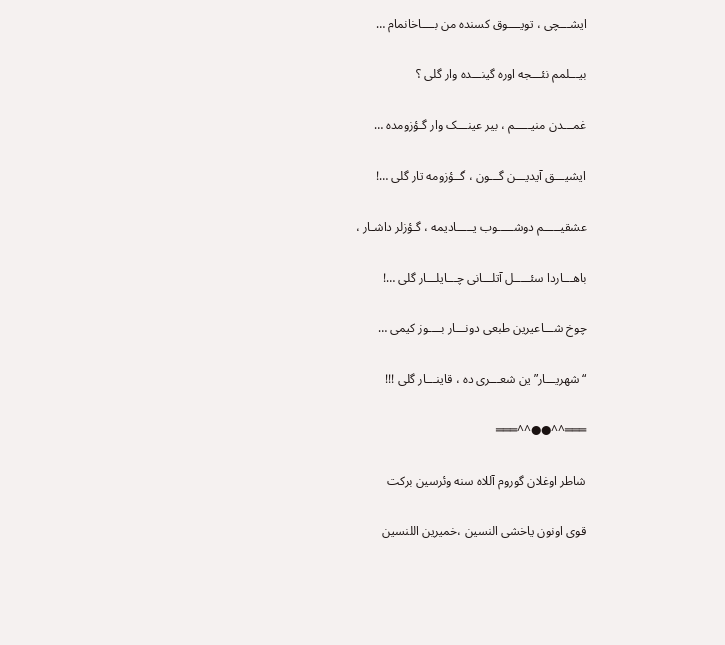ایشـــچی ، تویــــوق کسنده من بــــاخانمام …

بیـــلمم نئـــجه اوره گینـــده وار گلی ؟

غمـــدن منیـــــم ، بیر عینـــک وار گـؤزومده …

ایشیـــق آیدیـــن گـــون ، گــؤزومه تار گلی …!

عشقیـــــم دوشـــــوب یـــــادیمه ، گـؤزلر داشـار ،

باهـــاردا سئـــــل آتلـــانی چـــایلـــار گلی …!

چوخ شـــاعیرین طبعی دونـــار بــــوز کیمی …

“شهریـــار”ین شعـــری ده ، قاینـــار گلی !!!

═══^^●●^^═══

شاطر اوغلان گوروم آللاه سنه وئرسین برکت

قوی اونون یاخشی النسین ،خمیرین اللنسین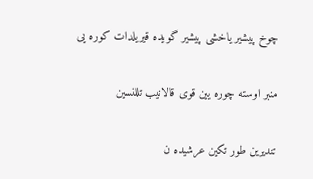چوخ پیشیر یاخشی پیشیر گویده قیریلدات کوره یی

منبر اوسته چوره یین قوی قالانیب تللنسین

تندیرین طور تکین عرشیده ن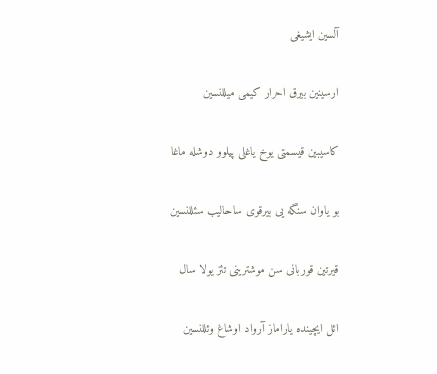آلسین ایشیغی

ارسینین بیرق احرار کیمی میللنسین

کاسیبین قیسمتی یوخ یاغلی پیلوو دوشله ماغا

بو یاوان سنگه یی بیرقوی ساحالیب سئللنسین

قیرتین قوربانی سن موشترینی تئز یولا سال

ائل ایچینده یاراماز آرواد اوشاغ وئللنسین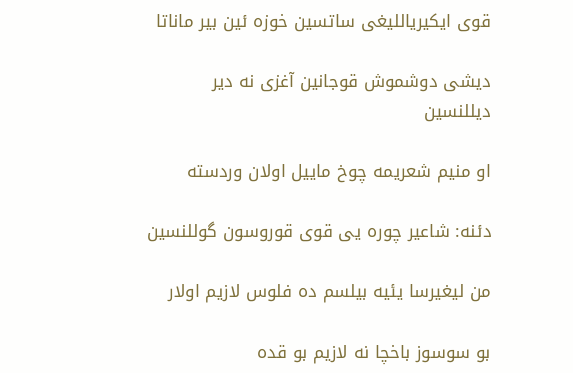قوی ایکیریاللیغی ساتسین خوزه ئین بیر ماناتا

دیشی دوشموش قوجانین آغزی نه دیر دیللنسین

او منیم شعریمه چوخ ماییل اولان وردسته

دئنه: شاعیر چوره یی قوی قوروسون گوللنسین

من لیغیرسا یئیه بیلسم ده فلوس لازیم اولار

بو سوسوز باخچا نه لازیم بو قده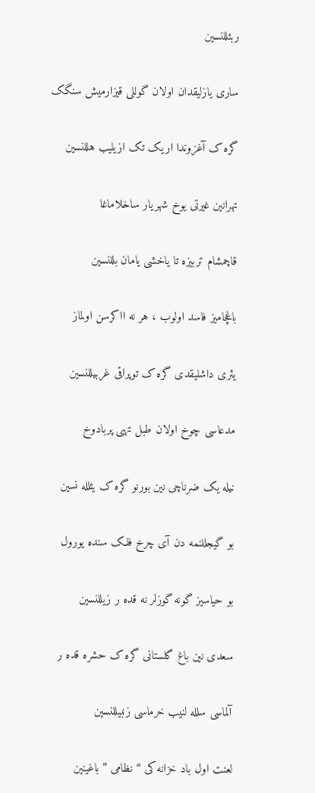ربئللنسین

ساری یازلیقدان اولان گوللی قیزارمیش سنگک

گره ک آغزوندا اریک تک ازیلیب هللنسین

تهرانین غیرتی یوخ شهریار ساخلاماغا

قاچمشام تربیزه تا یاخشی یامان بللنسین

باغچامیز فاسد اولوب ، هر نه ااکرسن اولماز

یئری داشلیقدی گره ک توپراقی غربیللنسین

مدعاسی چوخ اولان طبل تهی پربادوخ

نیله یک ضرناچی نین بورنو گره ک یئلله نسین

بو گیجللنمه دن آی چرخ فلک سنده یورول

بو حیاسیز گونه گوزلر نه قده ر زیللنسین

سعدی نین باغ گلستانی گره ک حشره قده ر

آلماسی سلله لنیب خرماسی زنبیللنسین

لعنت اول باد خزانه کی “نظامی ” باغینین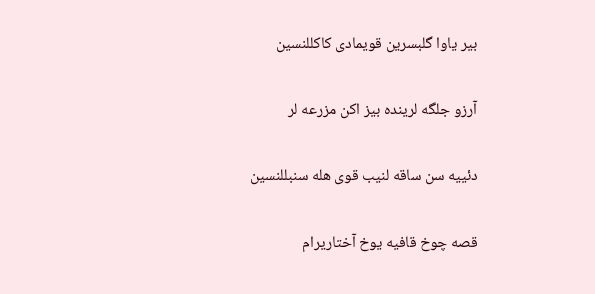بیر یاوا گلبسرین قویمادی کاکللنسین

آرزو جلگه لرینده بیز اکن مزرعه لر

دئییه سن ساقه لنیب قوی هله سنبللنسین

قصه چوخ قافیه یوخ آختاریرام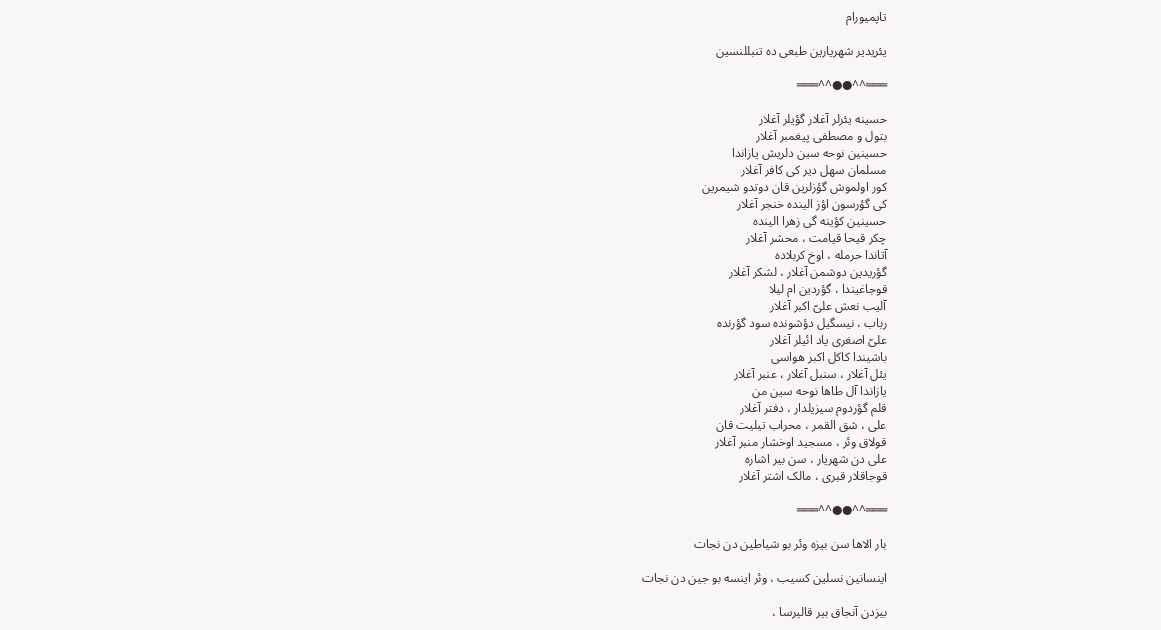تاپمیورام

یئریدیر شهریارین طبعی ده تنبللنسین

═══^^●●^^═══

حسینه یئرلر آغلار گؤیلر آغلار
بتول و مصطفی پیغمبر آغلار
حسینین نوحه سین دلریش یازاندا
مسلمان سهل دیر کی کافر آغلار
کور اولموش گؤزلرین قان دوتدو شیمرین
کی گؤرسون اؤز الینده خنجر آغلار
حسینین کؤینه گی زهرا الینده
چکر قیحا قیامت ، محشر آغلار
آتاندا حرمله ، اوخ کربلاده
گؤریدین دوشمن آغلار ، لشکر آغلار
قوجاغیندا ، گؤردین ام لیلا
آلیب نعش علیّ اکبر آغلار
رباب ، نیسگیل دؤشونده سود گؤرنده
علیّ اصغری یاد ائیلر آغلار
باشیندا کاکل اکبر هواسی
یئل آغلار ، سنبل آغلار ، عنبر آغلار
یازاندا آل طاها نوحه سین من
قلم گؤردوم سیزیلدار ، دفتر آغلار
علی ، شق القمر ، محراب تیلیت قان
قولاق وئر ، مسجید اوخشار منبر آغلار
علی دن شهریار ، سن بیر اشاره
قوجاقلار قبری ، مالک اشتر آغلار

═══^^●●^^═══

بار الاها سن بیزه وئر بو شیاطین دن نجات

اینسانین نسلین کسیب ، وئر اینسه بو جین دن نجات

بیزدن آنجاق بیر قالیرسا ،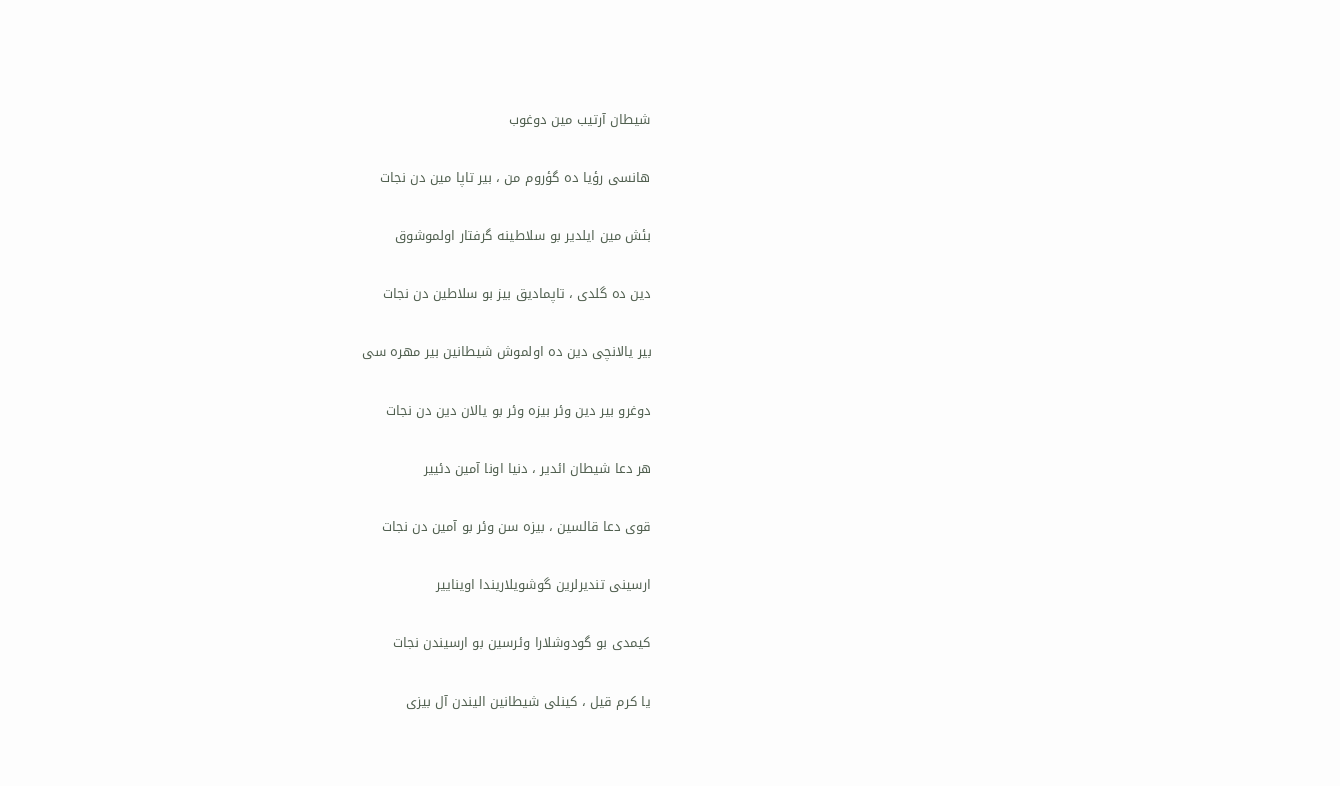شیطان آرتیب مین دوغوب

هانسی رؤیا ده گؤروم من ، بیر تاپا مین دن نجات

بئش مین ایلدیر بو سلاطینه گرفتار اولموشوق

دین ده گلدی ، تاپمادیق بیز بو سلاطین دن نجات

بیر یالانچی دین ده اولموش شیطانین بیر مهره سی

دوغرو بیر دین وئر بیزه وئر بو یالان دین دن نجات

هر دعا شیطان ائدیر ، دنیا اونا آمین دئییر

قوی دعا قالسین ، بیزه سن وئر بو آمین دن نجات

ارسینی تندیرلرین گوشویلاریندا اویناییر

کیمدی بو گودوشلارا وئرسین بو ارسیندن نجات

یا کرم قیل ، کینلی شیطانین الیندن آل بیزی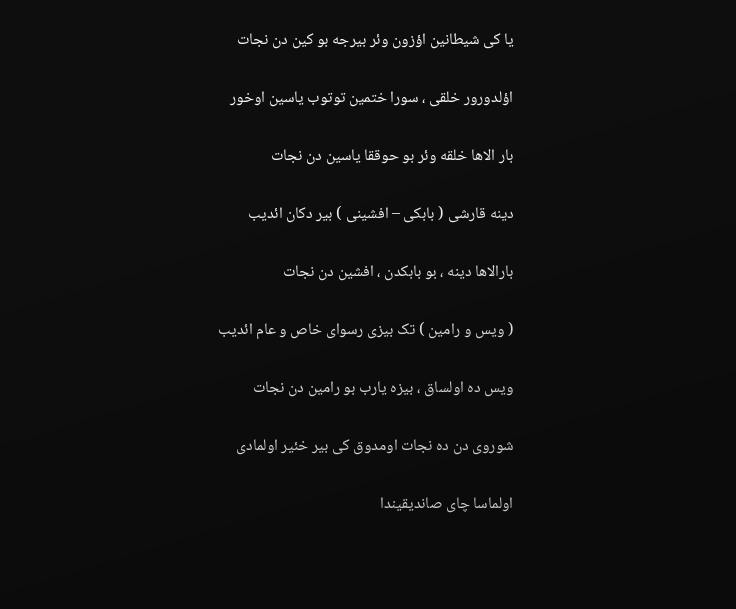یا کی شیطانین اؤزون وئر بیرجه بو کین دن نجات

اؤلدورور خلقی ، سورا ختمین توتوب یاسین اوخور

بار الاها خلقه وئر بو حوققا یاسین دن نجات

دینه قارشی ( بابکی – افشینی ) بیر دکان ائدیب

بارالاها دینه ، بو بابکدن ، افشین دن نجات

( ویس و رامین ) تک بیزی رسوای خاص و عام ائدیب

ویس ده اولساق ، بیزه یارب بو رامین دن نجات

شوروی دن ده نجات اومدوق کی بیر خئیر اولمادی

اولماسا چای صاندیقیندا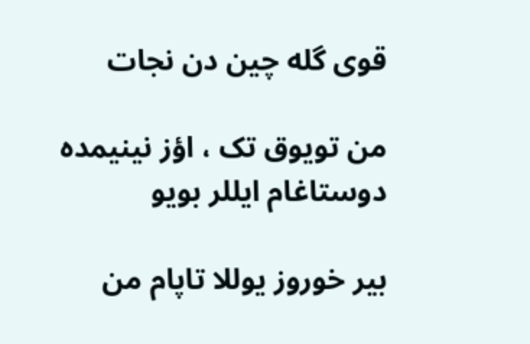قوی گله چین دن نجات

من تویوق تک ، اؤز نینیمده دوستاغام ایللر بویو

بیر خوروز یوللا تاپام من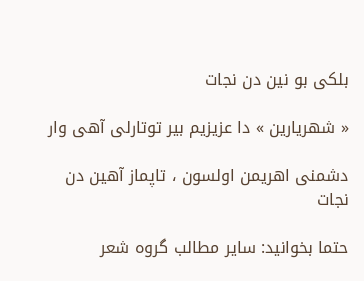بلکی بو نین دن نجات

« شهریارین » دا عزیزیم بیر توتارلی آهی وار

دشمنی اهریمن اولسون ، تاپماز آهین دن نجات

حتما بخوانید: سایر مطالب گروه شعر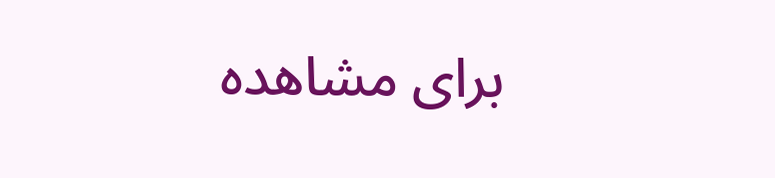برای مشاهده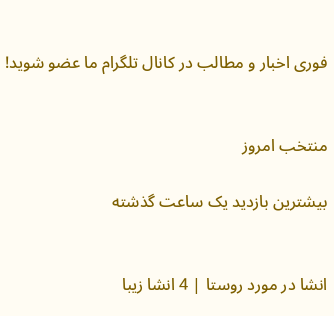فوری اخبار و مطالب در کانال تلگرام ما عضو شوید!


منتخب امروز

بیشترین بازدید یک ساعت گذشته


انشا در مورد روستا | 4 انشا زیبا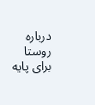درباره روستا برای پایه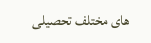های مختلف تحصیلی